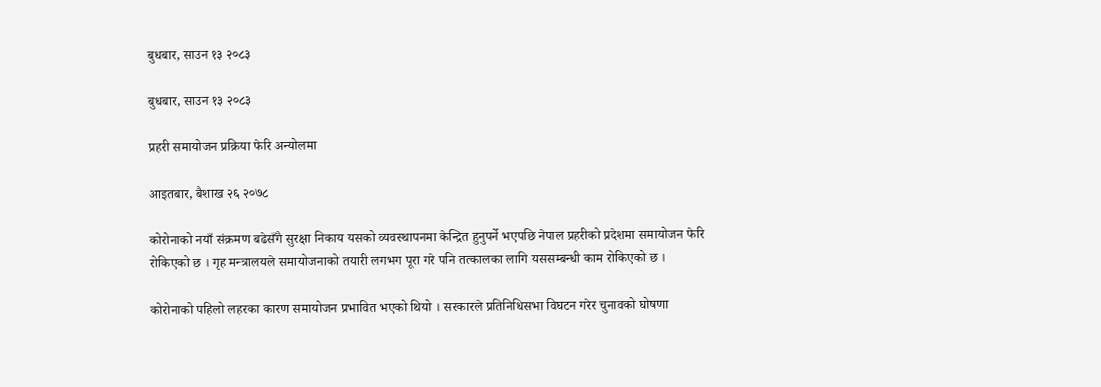बुधबार, साउन १३ २०८३

बुधबार, साउन १३ २०८३

प्रहरी समायोजन प्रक्रिया फेरि अन्योलमा

आइतबार, बैशाख २६ २०७८

कोरोनाको नयाँ संक्रमण बढेसँगै सुरक्षा निकाय यसको व्यवस्थापनमा केन्द्रित हुनुपर्ने भएपछि नेपाल प्रहरीको प्रदेशमा समायोजन फेरि रोकिएको छ । गृह मन्त्रालयले समायोजनाको तयारी लगभग पूरा गरे पनि तत्कालका लागि यससम्बन्धी काम रोकिएको छ ।

कोरोनाको पहिलो लहरका कारण समायोजन प्रभावित भएको थियो । सरकारले प्रतिनिधिसभा विघटन गरेर चुनावको घोषणा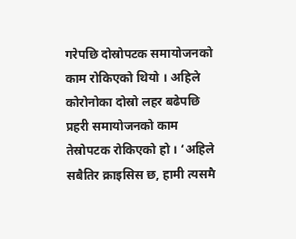गरेपछि दोस्रोपटक समायोजनको काम रोकिएको थियो । अहिले कोरोनोका दोस्रो लहर बढेपछि प्रहरी समायोजनको काम तेस्रोपटक रोकिएको हो । ‘अहिले सबैतिर क्राइसिस छ, हामी त्यसमै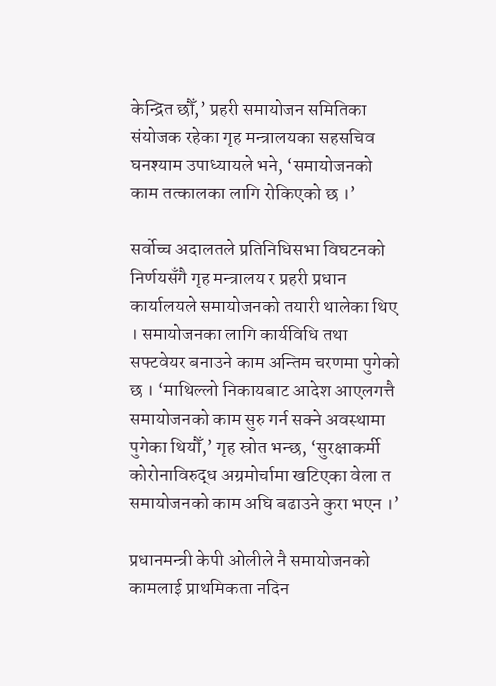केन्द्रित छौँ,’ प्रहरी समायोजन समितिका संयोजक रहेका गृह मन्त्रालयका सहसचिव घनश्याम उपाध्यायले भने, ‘समायोजनको काम तत्कालका लागि रोकिएको छ ।’

सर्वोच्च अदालतले प्रतिनिधिसभा विघटनको निर्णयसँगै गृह मन्त्रालय र प्रहरी प्रधान कार्यालयले समायोजनको तयारी थालेका थिए । समायोजनका लागि कार्यविधि तथा सफ्टवेयर बनाउने काम अन्तिम चरणमा पुगेको छ । ‘माथिल्लो निकायबाट आदेश आएलगत्तै समायोजनको काम सुरु गर्न सक्ने अवस्थामा पुगेका थियौँ,’ गृह स्रोत भन्छ, ‘सुरक्षाकर्मी कोरोनाविरुद्ध अग्रमोर्चामा खटिएका वेला त समायोजनको काम अघि बढाउने कुरा भएन ।’

प्रधानमन्त्री केपी ओलीले नै समायोजनको कामलाई प्राथमिकता नदिन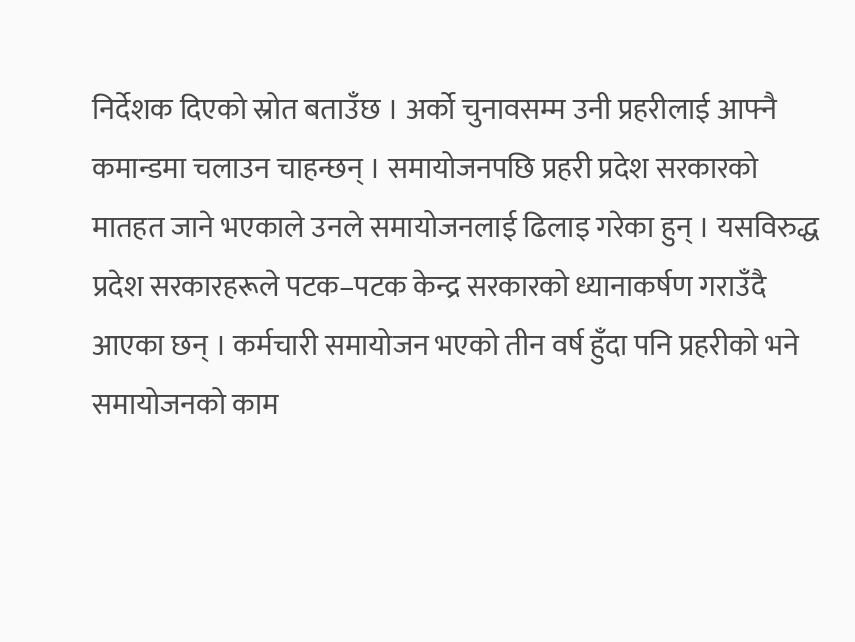निर्देशक दिएको स्रोत बताउँछ । अर्को चुनावसम्म उनी प्रहरीलाई आफ्नै कमान्डमा चलाउन चाहन्छन् । समायोजनपछि प्रहरी प्रदेश सरकारको मातहत जाने भएकाले उनले समायोजनलाई ढिलाइ गरेका हुन् । यसविरुद्ध प्रदेश सरकारहरूले पटक–पटक केन्द्र सरकारको ध्यानाकर्षण गराउँदै आएका छन् । कर्मचारी समायोजन भएको तीन वर्ष हुँदा पनि प्रहरीको भने समायोजनको काम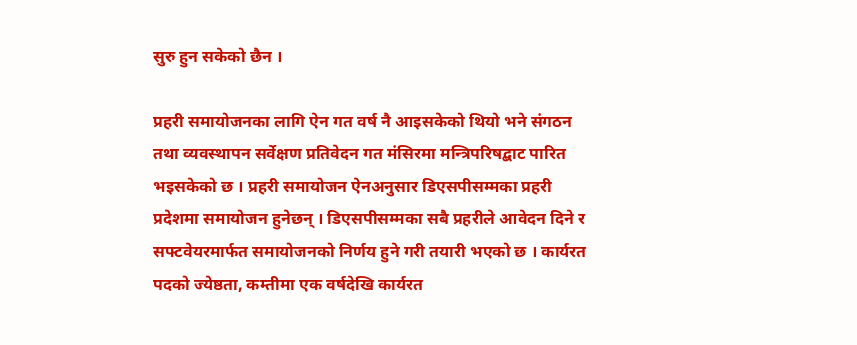सुरु हुन सकेको छैन ।

प्रहरी समायोजनका लागि ऐन गत वर्ष नै आइसकेको थियो भने संगठन तथा व्यवस्थापन सर्वेक्षण प्रतिवेदन गत मंसिरमा मन्त्रिपरिषद्बाट पारित भइसकेको छ । प्रहरी समायोजन ऐनअनुसार डिएसपीसम्मका प्रहरी प्रदेशमा समायोजन हुनेछन् । डिएसपीसम्मका सबै प्रहरीले आवेदन दिने र सफ्टवेयरमार्फत समायोजनको निर्णय हुने गरी तयारी भएको छ । कार्यरत पदको ज्येष्ठता, कम्तीमा एक वर्षदेखि कार्यरत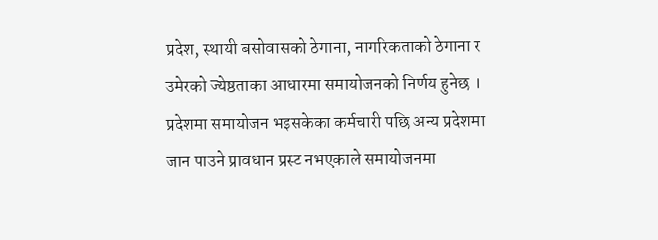प्रदेश, स्थायी बसोवासको ठेगाना, नागरिकताको ठेगाना र उमेरको ज्येष्ठताका आधारमा समायोजनको निर्णय हुनेछ । प्रदेशमा समायोजन भइसकेका कर्मचारी पछि अन्य प्रदेशमा जान पाउने प्रावधान प्रस्ट नभएकाले समायोजनमा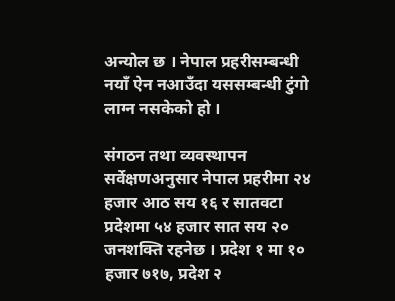अन्योल छ । नेपाल प्रहरीसम्बन्धी नयाँ ऐन नआउँदा यससम्बन्धी टुंगो लाग्न नसकेको हो ।

संगठन तथा व्यवस्थापन सर्वेक्षणअनुसार नेपाल प्रहरीमा २४ हजार आठ सय १६ र सातवटा प्रदेशमा ५४ हजार सात सय २० जनशक्ति रहनेछ । प्रदेश १ मा १० हजार ७१७, प्रदेश २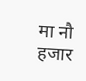मा नौ हजार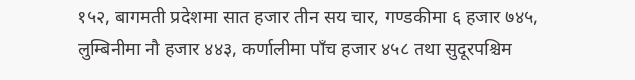१५२, बागमती प्रदेशमा सात हजार तीन सय चार, गण्डकीमा ६ हजार ७४५, लुम्बिनीमा नौ हजार ४४३, कर्णालीमा पाँच हजार ४५८ तथा सुदूरपश्चिम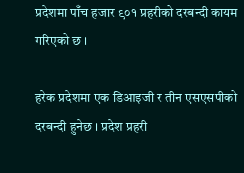प्रदेशमा पाँच हजार ९०१ प्रहरीको दरबन्दी कायम गरिएको छ ।

हरेक प्रदेशमा एक डिआइजी र तीन एसएसपीको दरबन्दी हुनेछ । प्रदेश प्रहरी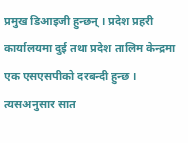प्रमुख डिआइजी हुन्छन् । प्रदेश प्रहरी कार्यालयमा दुई तथा प्रदेश तालिम केन्द्रमा एक एसएसपीको दरबन्दी हुन्छ । त्यसअनुसार सात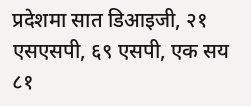प्रदेशमा सात डिआइजी, २१ एसएसपी, ६९ एसपी, एक सय ८१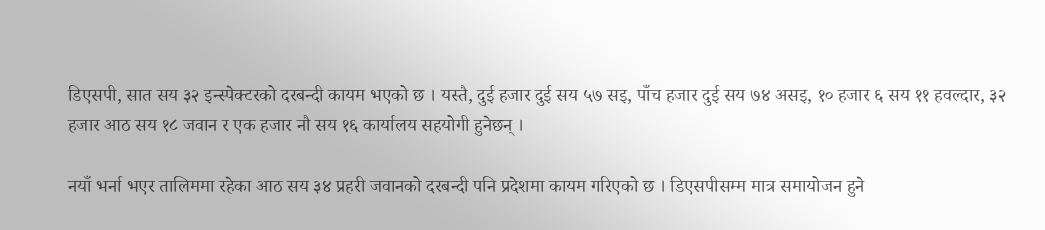डिएसपी, सात सय ३२ इन्स्पेक्टरको दरबन्दी कायम भएको छ । यस्तै, दुई हजार दुई सय ५७ सइ, पाँच हजार दुई सय ७४ असइ, १० हजार ६ सय ११ हवल्दार, ३२ हजार आठ सय १८ जवान र एक हजार नौ सय १६ कार्यालय सहयोगी हुनेछन् ।

नयाँ भर्ना भएर तालिममा रहेका आठ सय ३४ प्रहरी जवानको दरबन्दी पनि प्रदेशमा कायम गरिएको छ । डिएसपीसम्म मात्र समायोजन हुने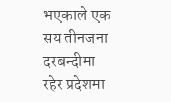भएकाले एक सय तीनजना दरबन्दीमा रहेर प्रदेशमा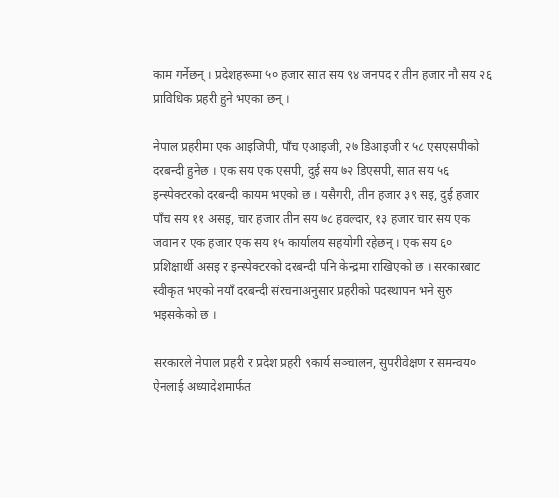काम गर्नेछन् । प्रदेशहरूमा ५० हजार सात सय ९४ जनपद र तीन हजार नौ सय २६ प्राविधिक प्रहरी हुने भएका छन् ।

नेपाल प्रहरीमा एक आइजिपी, पाँच एआइजी, २७ डिआइजी र ५८ एसएसपीको दरबन्दी हुनेछ । एक सय एक एसपी, दुई सय ७२ डिएसपी, सात सय ५६ इन्स्पेक्टरको दरबन्दी कायम भएको छ । यसैगरी, तीन हजार ३९ सइ, दुई हजार पाँच सय ११ असइ, चार हजार तीन सय ७८ हवल्दार, १३ हजार चार सय एक जवान र एक हजार एक सय १५ कार्यालय सहयोगी रहेछन् । एक सय ६० प्रशिक्षार्थी असइ र इन्स्पेक्टरको दरबन्दी पनि केन्द्रमा राखिएको छ । सरकारबाट स्वीकृत भएको नयाँ दरबन्दी संरचनाअनुसार प्रहरीको पदस्थापन भने सुरु भइसकेको छ ।

सरकारले नेपाल प्रहरी र प्रदेश प्रहरी ९कार्य सञ्चालन, सुपरीवेक्षण र समन्वय० ऐनलाई अध्यादेशमार्फत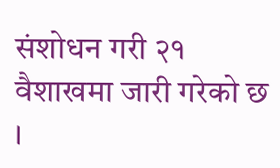संशोधन गरी २१ वैशाखमा जारी गरेको छ ।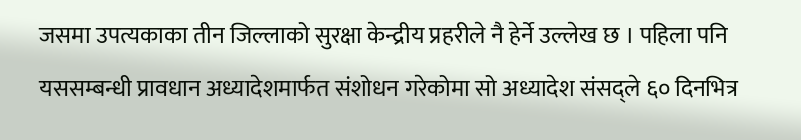जसमा उपत्यकाका तीन जिल्लाको सुरक्षा केन्द्रीय प्रहरीले नै हेर्ने उल्लेख छ । पहिला पनि यससम्बन्धी प्रावधान अध्यादेशमार्फत संशोधन गरेकोमा सो अध्यादेश संसद्ले ६० दिनभित्र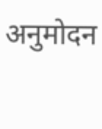अनुमोदन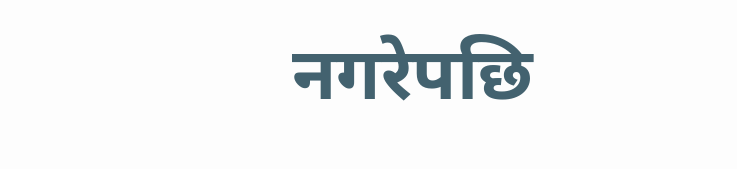नगरेपछि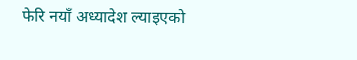फेरि नयाँ अध्यादेश ल्याइएको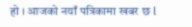हो । आजको नयाँ पत्रिकामा खबर छ l